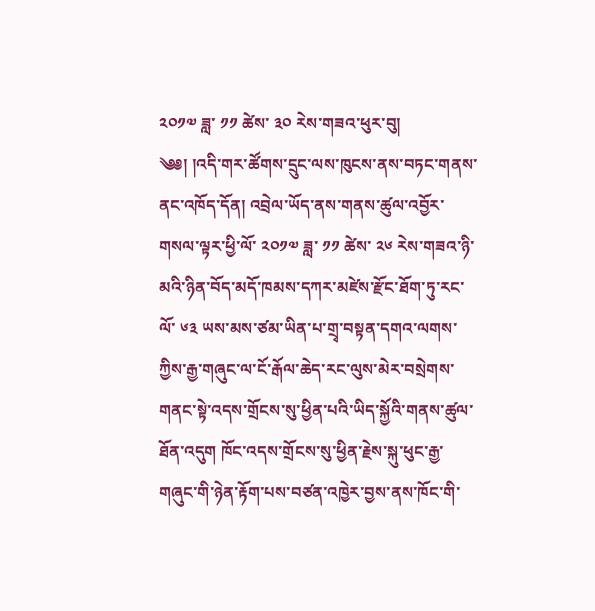༢༠༡༧ ཟླ་ ༡༡ ཚེས་ ༣༠ རེས་གཟའ་ཕུར་བུ།
༄༅། །འདི་གར་ཚོགས་དྲུང་ལས་ཁུངས་ནས་བཏང་གནས་ནང་འཁོད་དོན། འབྲེལ་ཡོད་ནས་གནས་ཚུལ་འབྱོར་གསལ་ལྟར་ཕྱི་ལོ་ ༢༠༡༧ ཟླ་ ༡༡ ཚེས་ ༢༦ རེས་གཟའ་ཉི་མའི་ཉིན་བོད་མདོ་ཁམས་དཀར་མཛེས་རྫོང་ཐོག་ཏུ་རང་ལོ་ ༦༣ ཡས་མས་ཙམ་ཡིན་པ་གྲྭ་བསྟན་དགའ་ལགས་ཀྱིས་རྒྱ་གཞུང་ལ་ངོ་རྒོལ་ཆེད་རང་ལུས་མེར་བསྲེགས་གནང་སྟེ་འདས་གྲོངས་སུ་ཕྱིན་པའི་ཡིད་སྐྱོའི་གནས་ཚུལ་ཐོན་འདུག ཁོང་འདས་གྲོངས་སུ་ཕྱིན་རྗེས་སྐུ་ཕུང་རྒྱ་གཞུང་གི་ཉེན་རྟོག་པས་བཙན་འཁྱེར་བྱས་ནས་ཁོང་གི་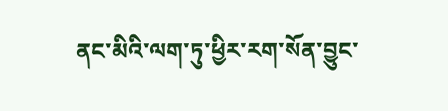ནང་མིའི་ལག་ཏུ་ཕྱིར་རག་སོན་བྱུང་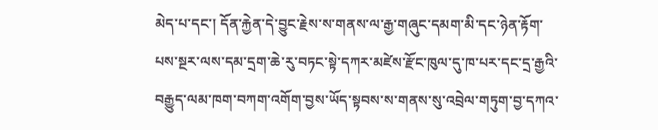མེད་པ་དང་། དོན་རྐྱེན་དེ་བྱུང་རྗེས་ས་གནས་ལ་རྒྱ་གཞུང་དམག་མི་དང་ཉེན་རྟོག་པས་སྔར་ལས་དམ་དྲག་ཆེ་རུ་བཏང་སྟེ་དཀར་མཛེས་རྫོང་ཁུལ་དུ་ཁ་པར་དང་དྲ་རྒྱའི་བརྒྱུད་ལམ་ཁག་བཀག་འགོག་བྱས་ཡོད་སྟབས་ས་གནས་སུ་འབྲེལ་གཏུག་བྱ་དཀའ་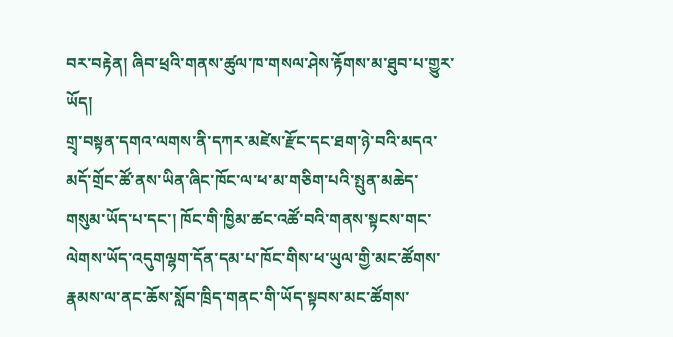བར་བརྟེན། ཞིབ་ཕྲའི་གནས་ཚུལ་ཁ་གསལ་ཤེས་རྟོགས་མ་ཐུབ་པ་གྱུར་ཡོད།
གྲྭ་བསྟན་དགའ་ལགས་ནི་དཀར་མཛེས་རྫོང་དང་ཐག་ཉེ་བའི་མདའ་མདོ་གྲོང་ཚོ་ནས་ཡིན་ཞིང་ཁོང་ལ་ཕ་མ་གཅིག་པའི་སྤུན་མཆེད་གསུམ་ཡོད་པ་དང་། ཁོང་གི་ཁྱིམ་ཚང་འཚོ་བའི་གནས་སྟངས་གང་ལེགས་ཡོད་འདུགལྷག་དོན་དམ་པ་ཁོང་གིས་ཕ་ཡུལ་གྱི་མང་ཚོགས་རྣམས་ལ་ནང་ཆོས་སློབ་ཁྲིད་གནང་གི་ཡོད་སྟབས་མང་ཚོགས་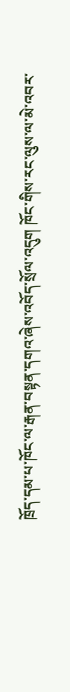ཁྲོད་དམ་པ་ཁོང་ལ་རྒན་བསྟན་དགའ་ཞེས་འབོད་སྲོལ་འདུག ཁོང་གིས་རང་ལུས་ལ་མེ་འབར་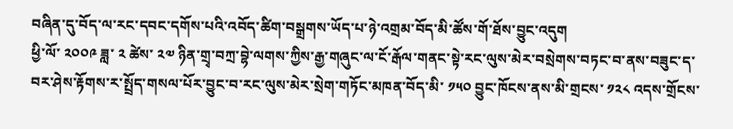བཞིན་དུ་བོད་ལ་རང་དབང་དགོས་པའི་འབོད་ཚིག་བསྒྲགས་ཡོད་པ་ཉེ་འགྲམ་བོད་མི་ཚོས་གོ་ཐོས་བྱུང་འདུག
ཕྱི་ལོ་ ༢༠༠༩ ཟླ་ ༢ ཚེས་ ༢༧ ཉིན་གྲྭ་བཀྲ་བྷེ་ལགས་ཀྱིས་རྒྱ་གཞུང་ལ་ངོ་རྒོལ་གནང་སྟེ་རང་ལུས་མེར་བསྲེགས་བཏང་བ་ནས་བཟུང་ད་བར་ཤེས་རྟོགས་ར་སྤྲོད་གསལ་པོར་བྱུང་བ་རང་ལུས་མེར་སྲེག་གཏོང་མཁན་བོད་མི་ ༡༥༠ བྱུང་ཁོངས་ནས་མི་གྲངས་ ༡༢༨ འདས་གྲོངས་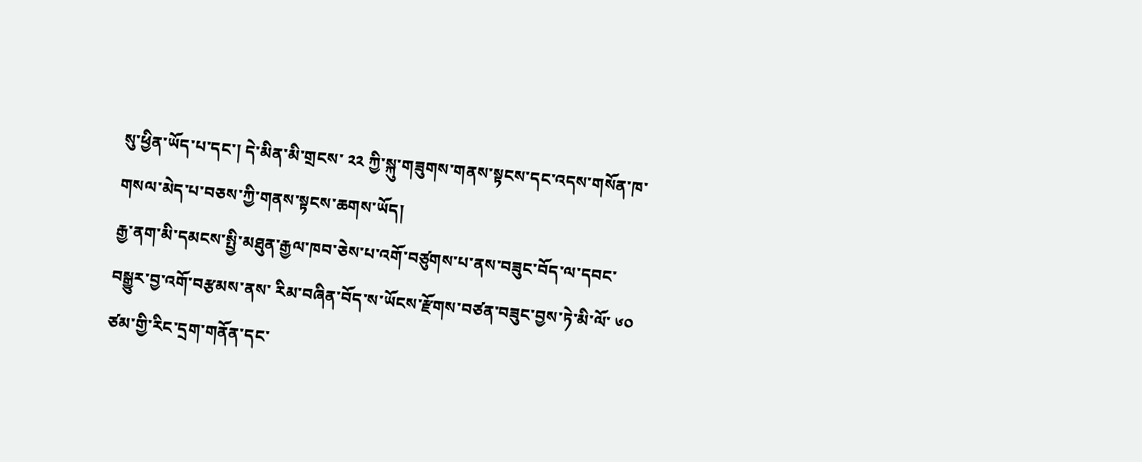སུ་ཕྱིན་ཡོད་པ་དང་། དེ་མིན་མི་གྲངས་ ༢༢ ཀྱི་སྐུ་གཟུགས་གནས་སྟངས་དང་འདས་གསོན་ཁ་གསལ་མེད་པ་བཅས་ཀྱི་གནས་སྟངས་ཆགས་ཡོད།
རྒྱ་ནག་མི་དམངས་སྤྱི་མཐུན་རྒྱལ་ཁབ་ཅེས་པ་འགོ་བཙུགས་པ་ནས་བཟུང་བོད་ལ་དབང་བསྒྱུར་བྱ་འགོ་བརྩམས་ནས་ རིམ་བཞིན་བོད་ས་ཡོངས་རྫོགས་བཙན་བཟུང་བྱས་ཏེ་མི་ལོ་ ༦༠ ཙམ་གྱི་རིང་དྲག་གནོན་དང་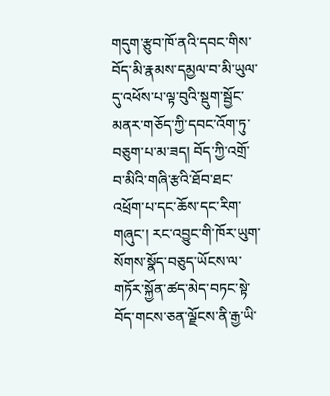གདུག་རྩུབ་ཁོ་ནའི་དབང་གིས་བོད་མི་རྣམས་དམྱལ་བ་མི་ཡུལ་དུ་འཕོས་པ་ལྟ་བུའི་སྡུག་སྦྱོང་མནར་གཅོད་ཀྱི་དབང་འོག་ཏུ་བཅུག་པ་མ་ཟད། བོད་ཀྱི་འགྲོ་བ་མིའི་གཞི་རྩའི་ཐོབ་ཐང་འཕྲོག་པ་དང་ཆོས་དང་རིག་གཞུང་། རང་འབྱུང་གི་ཁོར་ཡུག་སོགས་སྣོད་བཅུད་ཡོངས་ལ་གཏོར་སྐྱོན་ཚད་མེད་བཏང་སྟེ་བོད་གངས་ཅན་ལྗོངས་ནི་རྒྱ་ཡི་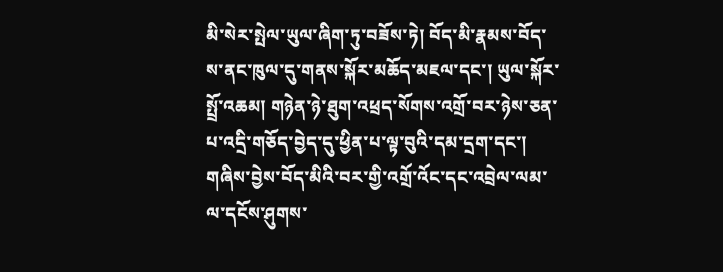མི་སེར་སྤེལ་ཡུལ་ཞིག་ཏུ་བཟོས་ཏེ། བོད་མི་རྣམས་བོད་ས་ནང་ཁུལ་དུ་གནས་སྐོར་མཆོད་མཇལ་དང་། ཡུལ་སྐོར་སྤྲོ་འཆམ། གཉེན་ཉེ་ཐུག་འཕྲད་སོགས་འགྲོ་བར་ཉེས་ཅན་པ་འདྲི་གཅོད་བྱེད་དུ་ཕྱིན་པ་ལྟ་བུའི་དམ་དྲག་དང་། གཞིས་བྱེས་བོད་མིའི་བར་གྱི་འགྲོ་འོང་དང་འབྲེལ་ལམ་ལ་དངོས་ཤུགས་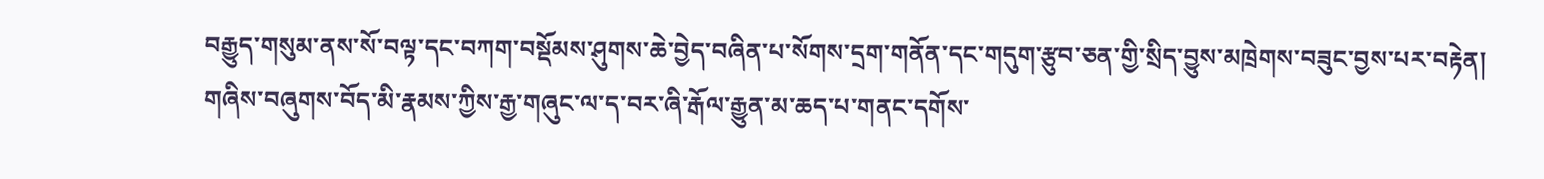བརྒྱུད་གསུམ་ནས་སོ་བལྟ་དང་བཀག་བསྡོམས་ཤུགས་ཆེ་བྱེད་བཞིན་པ་སོགས་དྲག་གནོན་དང་གདུག་རྩུབ་ཅན་གྱི་སྲིད་བྱུས་མཁྲེགས་བཟུང་བྱས་པར་བརྟེན། གཞིས་བཞུགས་བོད་མི་རྣམས་ཀྱིས་རྒྱ་གཞུང་ལ་ད་བར་ཞི་རྒོལ་རྒྱུན་མ་ཆད་པ་གནང་དགོས་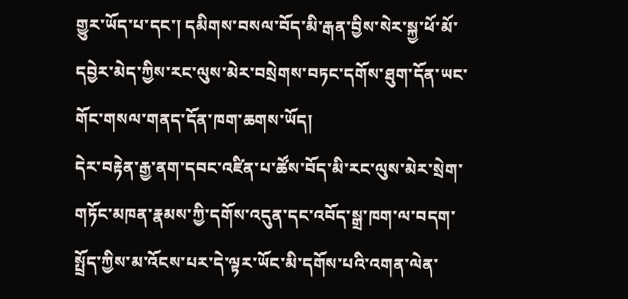གྱུར་ཡོད་པ་དང་། དམིགས་བསལ་བོད་མི་རྒན་བྱིས་སེར་སྐྱ་ཕོ་མོ་དབྱེར་མེད་ཀྱིས་རང་ལུས་མེར་བསྲེགས་བཏང་དགོས་ཐུག་དོན་ཡང་གོང་གསལ་གནད་དོན་ཁག་ཆགས་ཡོད།
དེར་བརྟེན་རྒྱ་ནག་དབང་འཛིན་པ་ཚོས་བོད་མི་རང་ལུས་མེར་སྲེག་གཏོང་མཁན་རྣམས་ཀྱི་དགོས་འདུན་དང་འབོད་སྒྲ་ཁག་ལ་བདག་སྤྲོད་ཀྱིས་མ་འོངས་པར་དེ་ལྟར་ཡོང་མི་དགོས་པའི་འགན་ལེན་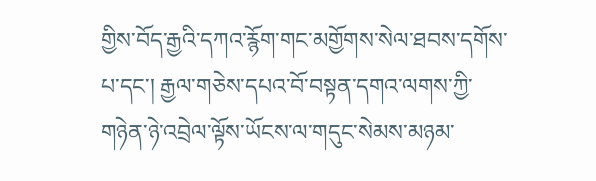གྱིས་བོད་རྒྱའི་དཀའ་རྙོག་གང་མགྱོགས་སེལ་ཐབས་དགོས་པ་དང་། རྒྱལ་གཅེས་དཔའ་བོ་བསྟན་དགའ་ལགས་ཀྱི་གཉེན་ཉེ་འབྲེལ་ལྟོས་ཡོངས་ལ་གདུང་སེམས་མཉམ་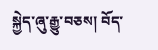སྐྱེད་ཞུ་རྒྱུ་བཅས། བོད་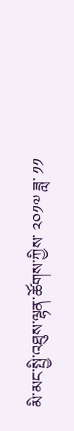མི་མང་སྤྱི་འཐུས་ལྷན་ཚོགས་ཀྱིས་ ༢༠༡༧ ཟླ་ ༡༡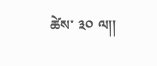ཚེས་ ༣༠ ལ།།